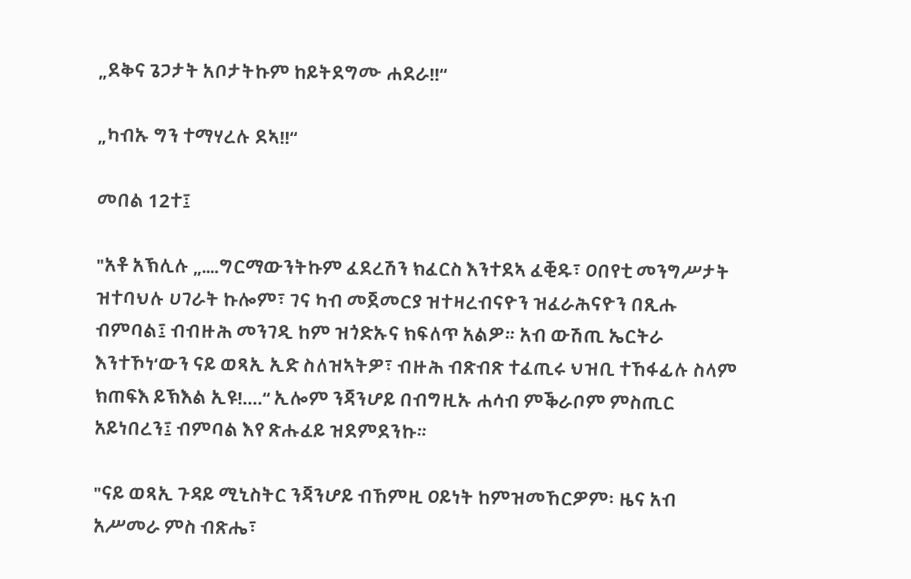„ደቅና ጌጋታት አቦታትኩም ከይትደግሙ ሐደራ!!“

„ካብኡ ግን ተማሃረሉ ደኣ!!“

መበል 12ተ፤

"አቶ አኽሊሉ „….ግርማውንትኩም ፈደረሽን ክፈርስ እንተደኣ ፈቒዱ፣ ዐበየቲ መንግሥታት ዝተባህሉ ሀገራት ኩሎም፣ ገና ካብ መጀመርያ ዝተዛረብናዮን ዝፈራሕናዮን በጺሑ ብምባል፤ ብብዙሕ መንገዲ ከም ዝጎድኡና ክፍለጥ አልዎ። አብ ውሽጢ ኤርትራ እንተኾነ‘ውን ናይ ወጻኢ ኢድ ስለዝኣትዎ፣ ብዙሕ ብጽብጽ ተፈጢሩ ህዝቢ ተኸፋፊሉ ስላም ክጠፍእ ይኽእል ኢዩ!....“ ኢሎም ንጃንሆይ በብግዚኡ ሐሳብ ምቕራቦም ምስጢር አይነበረን፤ ብምባል እየ ጽሑፈይ ዝደምደንኩ።

"ናይ ወጻኢ ጉዳይ ሚኒስትር ንጃንሆይ ብኸምዚ ዐይነት ከምዝመኸርዎም፡ ዜና አብ አሥመራ ምስ ብጽሔ፣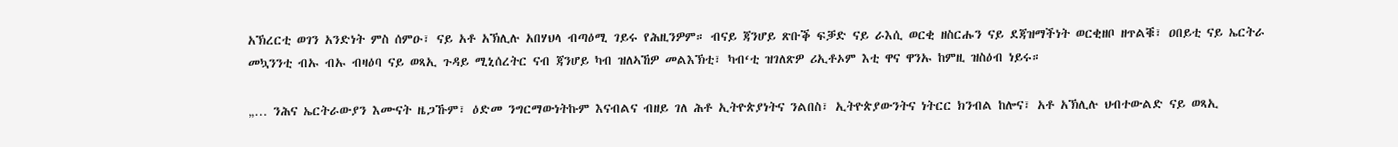አኽረርቲ ወገን አንድነት ምስ ሰምዑ፣ ናይ አቶ አኽሊሉ አበሃህላ ብጣዕሚ ገይሩ የሕዚንዎም። ብናይ ጃንሆይ ጽቡቕ ፍቓድ ናይ ራእሲ ወርቂ ዘስርሑን ናይ ደጃዝማችነት ወርቂዘቦ ዘጥልቑ፣ ዐበይቲ ናይ ኤርትራ መኳንንቲ ብኡ ብኡ ብዛዕባ ናይ ወጻኢ ጉዳይ ሚኒሰረትር ናብ ጃንሆይ ካብ ዝለኣኸዎ መልእኽቲ፣ ካብ‘ቲ ዝገለጽዎ ሪኢቶኦም እቲ ዋና ዋንኡ ከምዚ ዝስዕብ ነይሩ።

„… ንሕና ኤርትራውያን እሙናት ዜጋኹም፣ ዕድመ ንግርማውነትኩም እናብልና ብዘይ ገለ ሕቶ ኢትዮጵያነትና ንልበስ፣ ኢትዮጵያውንትና ነትርር ክንብል ከሎና፣ አቶ አኽሊሉ ህብተውልድ ናይ ወጻኢ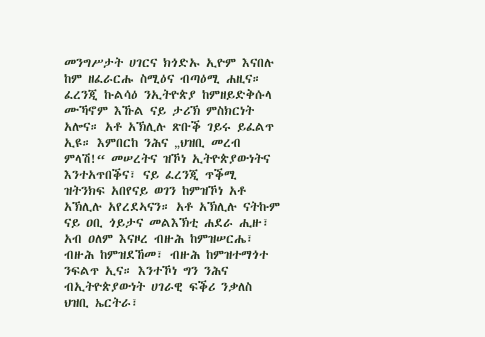መንግሥታት ሀገርና ክጎድኡ ኢዮም እናበሉ ከም ዘፈራርሑ ስሚዕና ብጣዕሚ ሐዚና። ፈረንጂ ኩልሳዕ ንኢትዮጵያ ከምዘይድቅሱላ ሙኻኖም እኹል ናይ ታሪኽ ምስክርነት አሎና። አቶ አኽሊሉ ጽቡቕ ገይሩ ይፈልጥ ኢዩ። እምበርከ ንሕና „ህዝቢ መረብ ምላሽ!“ መሠረትና ዝኾነ ኢትዮጵያውነትና እንተአጥበቕና፣ ናይ ፈረንጂ ጥቕሚ ዝትንክፍ አበየናይ ወገን ከምዝኾነ አቶ አኽሊሉ አየረደኣናን። አቶ አኽሊሉ ናትኩም ናይ ዐቢ ጎይታና መልእኽቲ ሐደራ ሒዙ፣ አብ ዐለም እናዞረ ብዙሕ ከምዝሠርሔ፣ ብዙሕ ከምዝደኸመ፣ ብዙሕ ከምዝተማጎተ ንፍልጥ ኢና። እንተኾነ ግን ንሕና ብኢትዮጵያውነት ሀገራዊ ፍቕሪ ንቃለስ ህዝቢ ኤርትራ፣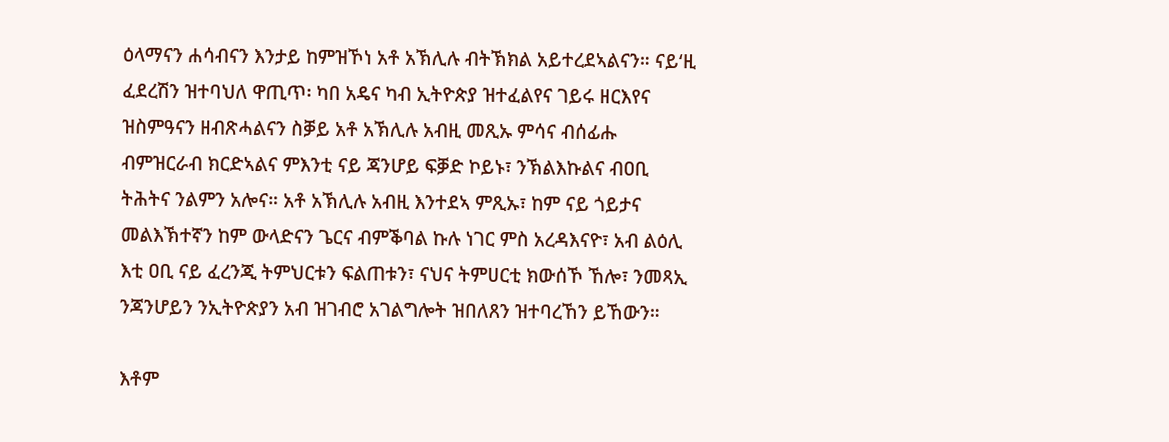ዕላማናን ሐሳብናን እንታይ ከምዝኾነ አቶ አኽሊሉ ብትኽክል አይተረደኣልናን። ናይ‘ዚ ፈደረሽን ዝተባህለ ዋጢጥ፡ ካበ አዴና ካብ ኢትዮጵያ ዝተፈልየና ገይሩ ዘርእየና ዝስምዓናን ዘብጽሓልናን ስቓይ አቶ አኽሊሉ አብዚ መጺኡ ምሳና ብሰፊሑ ብምዝርራብ ክርድኣልና ምእንቲ ናይ ጃንሆይ ፍቓድ ኮይኑ፣ ንኽልእኩልና ብዐቢ ትሕትና ንልምን አሎና። አቶ አኽሊሉ አብዚ እንተደኣ ምጺኡ፣ ከም ናይ ጎይታና መልእኽተኛን ከም ውላድናን ጌርና ብምቕባል ኩሉ ነገር ምስ አረዳእናዮ፣ አብ ልዕሊ እቲ ዐቢ ናይ ፈረንጂ ትምህርቱን ፍልጠቱን፣ ናህና ትምሀርቲ ክውሰኾ ኸሎ፣ ንመጻኢ ንጃንሆይን ንኢትዮጵያን አብ ዝገብሮ አገልግሎት ዝበለጸን ዝተባረኸን ይኸውን።

እቶም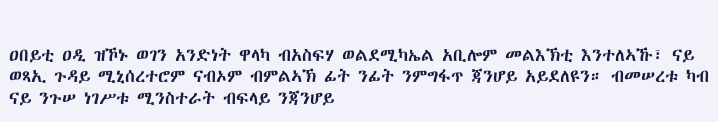ዐበይቲ ዐዲ ዝኾኑ ወገን አንድነት ዋላካ ብአስፍሃ ወልደሚካኤል አቢሎም መልእኽቲ እንተለኣኹ፣ ናይ ወጻኢ ጉዳይ ሚኒሰረተሮም ናብኦም ብምልኣኽ ፊት ንፊት ንምግፋጥ ጃንሆይ አይደለዩን። ብመሠረቱ ካብ ናይ ንጉሠ ነገሥቱ ሚንስተራት ብፍላይ ንጃንሆይ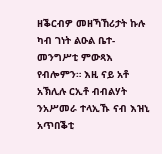ዘቕርብዎ መዘኻኸሪታት ኩሉ ካብ ገነት ልዑል ቤተ-መንግሥቲ ምውጻእ የብሎምን። እዚ ናይ አቶ አኽሊሉ ርኢቶ ብብልሃት ንአሥመራ ተላኢኹ ናብ እዝኒ አጥበቕቲ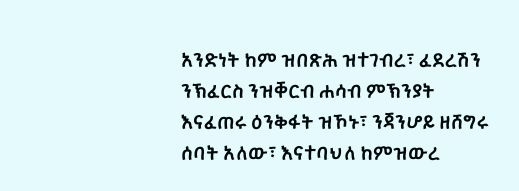አንድነት ከም ዝበጽሕ ዝተገብረ፣ ፈደረሽን ንኽፈርስ ንዝቐርብ ሐሳብ ምኽንያት እናፈጠሩ ዕንቅፋት ዝኾኑ፣ ንጃንሆይ ዘሸግሩ ሰባት አለው፣ እናተባህለ ከምዝውረ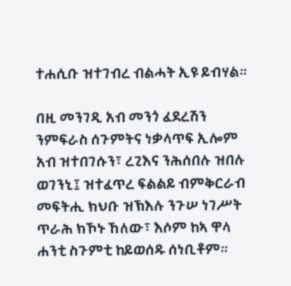ተሐሲቡ ዝተገብረ ብልሓት ኢዩ ይብሃል።

በዚ መንገዲ አብ መንጎ ፈደረሽን ንምፍራስ ሰጉምትና ነቃላጥፍ ኢሎም አብ ዝተበገሱን፣ ረጊእና ንሕሰበሉ ዝበሉ ወገንኒ፤ ዝተፈጥረ ፍልልይ ብምቅርራብ መፍትሒ ክህቡ ዝኽእሉ ንጉሠ ነገሥት ጥራሕ ክኾኑ ኸለው፣ እሶም ከኣ ዋላ ሐንቲ ስጉምቲ ከይወሰዱ ሰነቢቶም።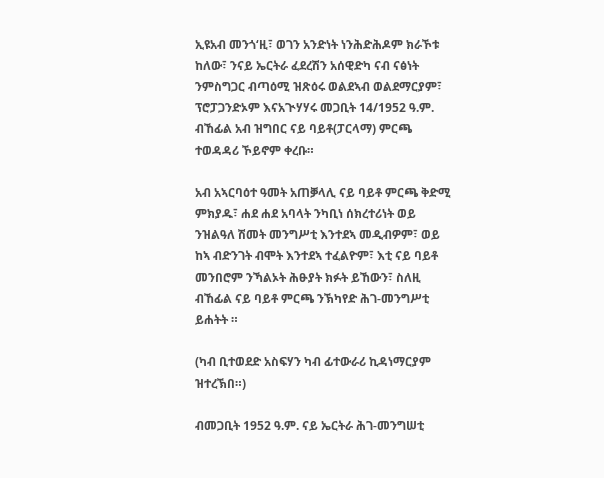ኢዩአብ መንጎ‘ዚ፣ ወገን አንድነት ነንሕድሕዶም ክራኾቱ ከለው፣ ንናይ ኤርትራ ፈደረሽን አሰዊድካ ናብ ናፅነት ንምስግጋር ብጣዕሚ ዝጽዕሩ ወልደኣብ ወልደማርያም፣  ፕሮፓጋንድኦም እናአጒሃሃሩ መጋቢት 14/1952 ዓ.ም. ብኸፊል አብ ዝግበር ናይ ባይቶ(ፓርላማ) ምርጫ ተወዳዳሪ ኾይኖም ቀረቡ።

አብ አኣርባዕተ ዓመት አጠቓላሊ ናይ ባይቶ ምርጫ ቅድሚ ምክያዱ፣ ሐደ ሐደ አባላት ንካቢነ ሰክረተሪነት ወይ ንዝልዓለ ሽመት መንግሥቲ እንተደኣ መዲብዎም፣ ወይ ከኣ ብድንገት ብሞት እንተደኣ ተፈልዮም፣ እቲ ናይ ባይቶ መንበሮም ንኻልኦት ሕፁያት ክፉት ይኸውን፣ ስለዚ ብኸፊል ናይ ባይቶ ምርጫ ንኽካየድ ሕገ-መንግሥቲ ይሐትት ።

(ካብ ቢተወደድ አስፍሃን ካብ ፊተውራሪ ኪዳነማርያም ዝተረኽበ።)

ብመጋቢት 1952 ዓ.ም. ናይ ኤርትራ ሕገ-መንግሠቲ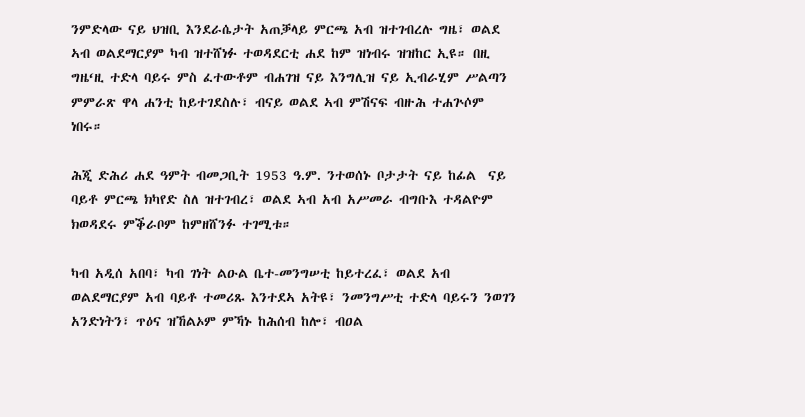ንምድላው ናይ ህዝቢ እንደራሴታት አጠቓላይ ምርጫ አብ ዝተገብረሉ ግዜ፣ ወልደ ኣብ ወልደማርያም ካብ ዝተሸነፉ ተወዳደርቲ ሐደ ከም ዝነብሩ ዝዝከር ኢዩ። በዚ ግዜ‘ዚ ተድላ ባይሩ ምስ ፈተውቶም ብሐገዝ ናይ እንግሊዝ ናይ ኢብራሂም ሥልጣን ምምራጽ ዋላ ሐንቲ ከይተገደስሉ፣ ብናይ ወልደ ኣብ ምሽናፍ ብዙሕ ተሐጕሶም ነበሩ።

ሕጂ ድሕሪ ሐደ ዓምት ብመጋቢት 1953 ዓ.ም. ንተወሰኑ ቦታታት ናይ ከፊል  ናይ ባይቶ ምርጫ ክካየድ ስለ ዝተገብረ፣ ወልደ ኣብ አብ አሥመራ ብግቡእ ተዳልዮም ክወዳደሩ ምቕራቦም ከምዘሸንፉ ተገሚቱ።

ካብ አዲሰ አበባ፣ ካብ ገነት ልዑል ቤተ-መንግሠቲ ከይተረፈ፣ ወልደ አብ ወልደማርያም አብ ባይቶ ተመሪጹ እንተደኣ አትዩ፣ ንመንግሥቲ ተድላ ባይሩን ንወገን አንድነትን፣ ጥዕና ዝኸልኦም ምኻኑ ከሕሰብ ከሎ፣ ብዐል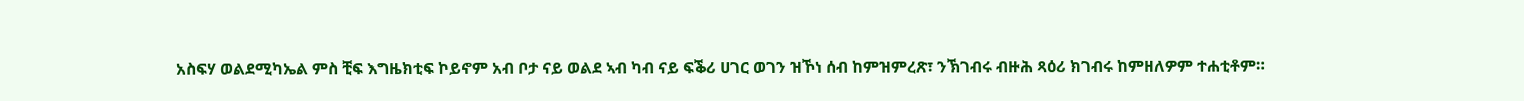አስፍሃ ወልደሚካኤል ምስ ቺፍ እግዜክቲፍ ኮይኖም አብ ቦታ ናይ ወልደ ኣብ ካብ ናይ ፍቕሪ ሀገር ወገን ዝኾነ ሰብ ከምዝምረጽ፣ ንኽገብሩ ብዙሕ ጻዕሪ ክገብሩ ከምዘለዎም ተሐቲቶም።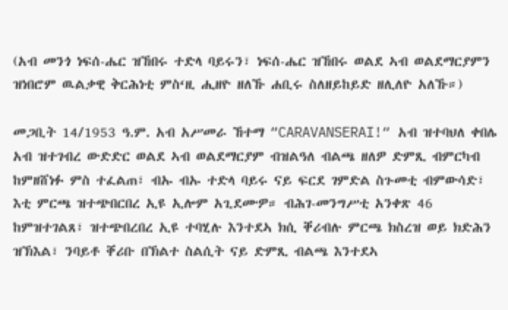(አብ መንጎ ነፍሰ-ሔር ዝኸበሩ ተድላ ባይሩን፣ ነፍሰ-ሔር ዝኸበሩ ወልደ ኣብ ወልደማርያምን ዝነበሮም ዉልቃዊ ቅርሕነቲ ምስ‘ዚ ሒዘዮ ዘለኹ ሐቢሩ ስለዘይከይድ ዘሊለዮ አለኹ።)

መጋቢት 14/1953 ዓ.ም. አብ አሥመራ ኸተማ “CARAVANSERAI!“ አብ ዝተባህለ ቀበሌ አብ ዝተገብረ ውድድር ወልደ ኣብ ወልደማርያም ብዝልዓለ ብልጫ ዘለዎ ድምጺ ብምርካብ ከምዘሸነፉ ምስ ተፈልጠ፣ ብኡ ብኡ ተድላ ባይሩ ናይ ፍርደ ገምድል ስጉመቲ ብምውሳድ፣ እቲ ምርጫ ዝተጭበርበረ ኢዩ ኢሎም አጊደሙዎ። ብሕገ-መንግሥቲ አንቀጽ 46 ከምዝተገልጸ፣ ዝተጭበረበረ ኢዩ ተባሂሉ እንተደኣ ክሲ ቐሪብሉ ምርጫ ክስረዝ ወይ ክድሕን ዝኽእል፣ ንባይቶ ቐሪቡ በኽልተ ስልሲት ናይ ድምጺ ብልጫ እንተደኣ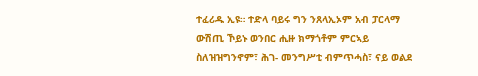ተፈሪዱ ኢዩ። ተድላ ባይሩ ግን ንጸላኢኦም አብ ፓርላማ ውሽጢ ኾይኑ ወንበር ሒዙ ክማጎቶም ምርኣይ ስለዝዝግንኖም፣ ሕገ- መንግሥቲ ብምጥሓስ፣ ናይ ወልደ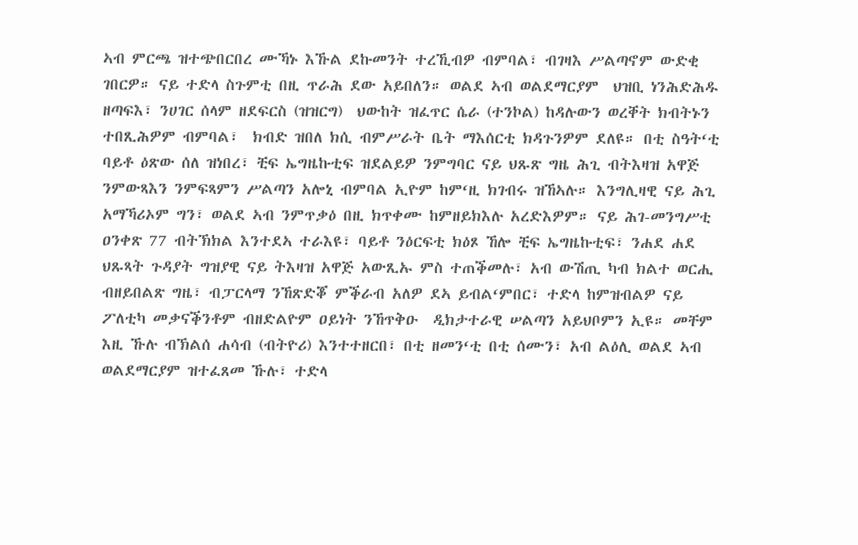ኣብ ምርጫ ዝተጭበርበረ ሙኻኑ እኹል ደኩመንት ተረኺብዎ ብምባል፣ ብገዛእ ሥልጣኖም ውድቂ ገበርዎ። ናይ ተድላ ስጉምቲ በዚ ጥራሕ ደው አይበለን። ወልደ ኣብ ወልደማርያም  ህዝቢ ነንሕድሕዱ ዘጣፍእ፣ ንሀገር ሰላም ዘደፍርስ (ዝዝርግ)  ህውከት ዝፈጥር ሴራ (ተንኮል) ከዳሉውን ወረቐት ክብትኑን ተበጺሕዎም ብምባል፣  ክብድ ዝበለ ክሲ ብምሥራት ቤት ማእሰርቲ ክዳጉንዎም ደለዩ። በቲ ስዓት‘ቲ ባይቶ ዕጽው ሰለ ዝነበረ፣ ቺፍ ኤግዜኩቲፍ ዝደልይዎ ንምግባር ናይ ህጹጽ ግዜ ሕጊ ብትእዛዝ አዋጅ ንምውጻእን ንምፍጻምን ሥልጣን አሎኒ ብምባል ኢዮም ከም‘ዚ ክገብሩ ዝኸኣሉ። እንግሊዛዊ ናይ ሕጊ አማኻሪኦም ግን፣ ወልደ ኣብ ንምጥቃዕ በዚ ክጥቀሙ ከምዘይክእሉ አረድእዎም። ናይ ሕገ-መንግሥቲ ዐንቀጽ 77 ብትኽክል እንተደኣ ተራእዩ፣ ባይቶ ንዕርፍቲ ክዕጾ ኸሎ ቺፍ ኤግዜኩቲፍ፣ ንሐደ ሐደ ህጹጻት ጉዳያት ግዝያዊ ናይ ትእዛዝ አዋጅ አውጺኡ ምስ ተጠቕመሉ፣ አብ ውሽጢ ካብ ክልተ ወርሒ ብዘይበልጽ ግዜ፣ ብፓርላማ ንኸጽድቖ ምቕራብ አለዎ ደኣ ይብል‘ምበር፣ ተድላ ከምዝብልዎ ናይ ፖለቲካ መቃናቕንቶም ብዘድልዮም ዐይነት ንኸጥቅዑ  ዲክታተራዊ ሠልጣን አይህቦምን ኢዩ። መቸም እዚ ኹሉ ብኽልሰ ሐሳብ (ብትዮሪ) እንተተዘርበ፣ በቲ ዘመን‘ቲ በቲ ሰሙን፣ አብ ልዕሊ ወልደ ኣብ ወልደማርያም ዝተፈጸመ ኹሉ፣ ተድላ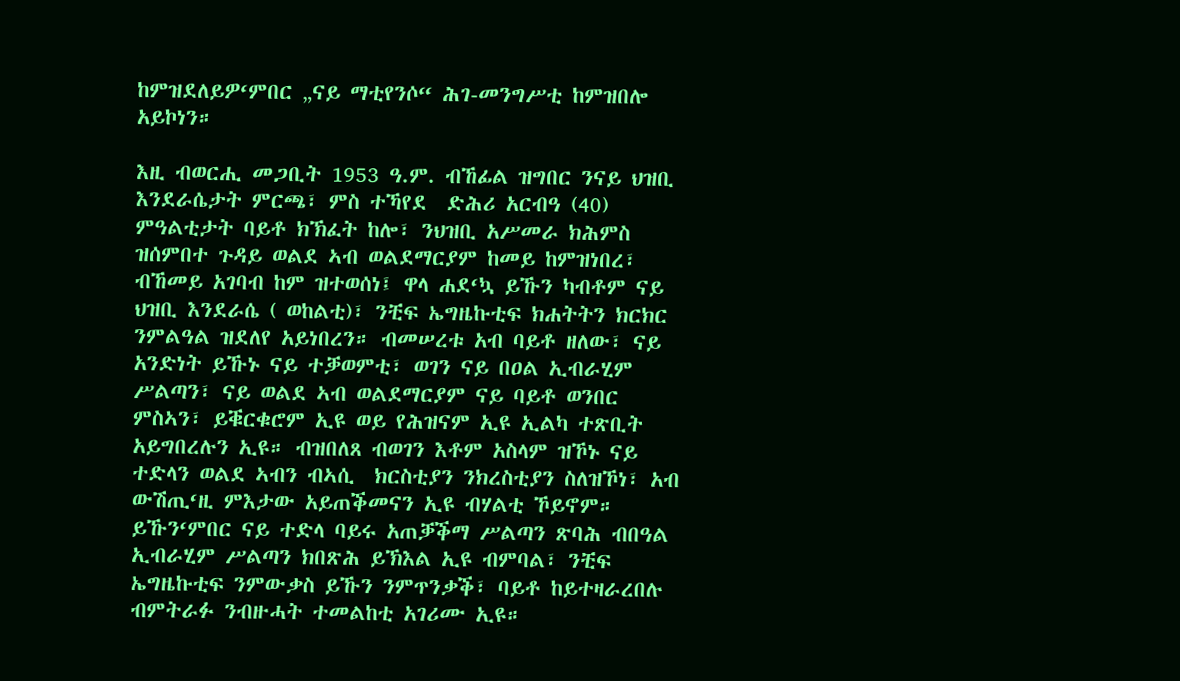ከምዝደለይዎ‘ምበር „ናይ ማቲየንሶ“ ሕገ-መንግሥቲ ከምዝበሎ አይኮነን።

እዚ ብወርሒ መጋቢት 1953 ዓ.ም. ብኸፊል ዝግበር ንናይ ህዝቢ እንደራሴታት ምርጫ፣ ምስ ተኻየደ  ድሕሪ አርብዓ (40) ምዓልቲታት ባይቶ ክኽፈት ከሎ፣ ንህዝቢ አሥመራ ክሕምስ ዝሰምበተ ጉዳይ ወልደ ኣብ ወልደማርያም ከመይ ከምዝነበረ፣ ብኸመይ አገባብ ከም ዝተወሰነ፤ ዋላ ሐደ‘ኳ ይኹን ካብቶም ናይ  ህዝቢ እንደራሴ ( ወከልቲ)፣ ንቺፍ ኤግዜኩቲፍ ክሐትትን ክርክር ንምልዓል ዝደለየ አይነበረን። ብመሠረቱ አብ ባይቶ ዘለው፣ ናይ አንድነት ይኹኑ ናይ ተቓወምቲ፣ ወገን ናይ በዐል ኢብራሂም ሥልጣን፣ ናይ ወልደ ኣብ ወልደማርያም ናይ ባይቶ ወንበር ምስኣን፣ ይቑርቁሮም ኢዩ ወይ የሕዝናም ኢዩ ኢልካ ተጽቢት አይግበረሉን ኢዩ። ብዝበለጸ ብወገን እቶም አስላም ዝኾኑ ናይ ተድላን ወልደ ኣብን ብኣሲ  ክርስቲያን ንክረስቲያን ስለዝኾነ፣ አብ ውሽጢ‘ዚ ምእታው አይጠቕመናን ኢዩ ብሃልቲ ኾይኖም። ይኹን‘ምበር ናይ ተድላ ባይሩ አጠቓቕማ ሥልጣን ጽባሕ ብበዓል ኢብራሂም ሥልጣን ክበጽሕ ይኽእል ኢዩ ብምባል፣ ንቺፍ ኤግዜኩቲፍ ንምውቃስ ይኹን ንምጥንቃቕ፣ ባይቶ ከይተዛራረበሉ ብምትራፉ ንብዙሓት ተመልከቲ አገሪሙ ኢዩ።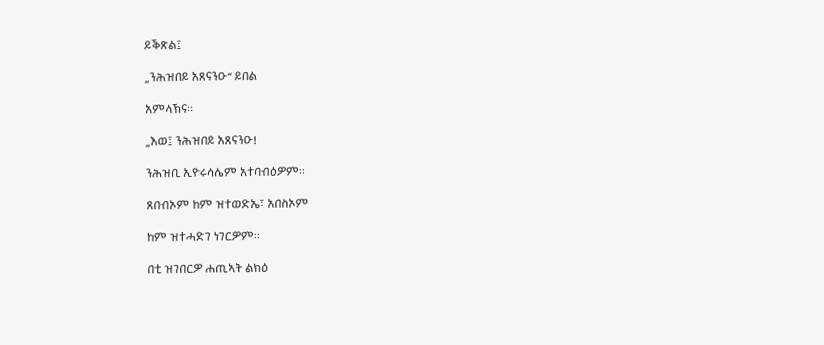ይቕጽል፤

„ንሕዝበይ አጸናንዑ“ ይበል

አምላኽና።

„እወ፤ ንሕዝበይ አጸናንዑ!

ንሕዝቢ ኢዮሩሳሌም አተባብዕዎም።

ጸበብኦም ከም ዝተወድኤ፣ አበስኦም

ከም ዝተሓድገ ነገርዎም።

በቲ ዝገበርዎ ሐጢኣት ልክዕ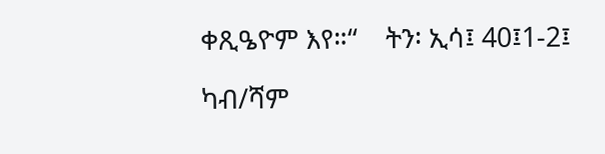ቀጺዔዮም እየ።“    ትን፡ ኢሳ፤ 40፤1-2፤

ካብ/ሻም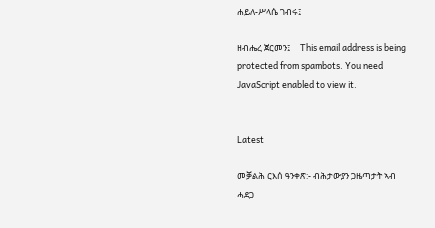ሐይለ-ሥላሴ ገብሩ፤

ዘብሔረ ጀርመን፤     This email address is being protected from spambots. You need JavaScript enabled to view it.


Latest

መቓልሕ ርእሰ ዓንቀጽ:- ብሕታውያን ጋዜጣታት ኣብ ሓደጋ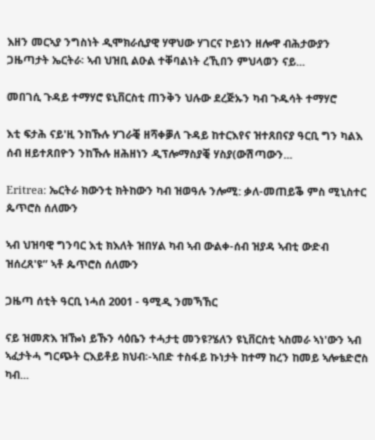እዘን መርኣያ ንግስነት ዲሞክራሲያዊ ሃዋህው ሃገርና ኮይነን ዘሎዋ ብሕታውያን ጋዜጣታት ኤርትራ፡ ኣብ ህዝቢ ልዑል ተቐባልነት ረኺበን ምህላወን ናይ...

መበገሲ ጉዳይ ተማሃሮ ዩኒቨርስቲ ጠንቅን ህሉው ደረጅኡን ካብ ጉዱሳት ተማሃሮ

እቲ ፍታሕ ናይ'ዚ ንከኹሉ ሃገራቒ ዘሻቀቓለ ጉዳይ ከተርእየና ዝተጸበናያ ዓርቢ ግን ካልእ ሰብ ዘይተጸበዮን ንከኹሉ ዘሕዘነን ዲፕሎማስያቒ ሃስያ(ውሽጣውን...

Eritrea: ኤርትራ ክውንቲ ክትከውን ካብ ዝወዓሉ ንሎሚ: ቃለ-መጠይቕ ምስ ሚኒስተር ጴጥሮስ ሰለሙን

ኣብ ህዝባዊ ግንባር እቲ ክእለት ዝበሃል ካብ ኣብ ውልቀ-ሰብ ዝያዳ ኣብቲ ውድብ ዝሰረጸ'ዩ” ኣቶ ጴጥሮስ ሰለሙን

ጋዜጣ ሰቲት ዓርቢ ነሓሰ 2001 - ዓሚዲ ንመኻኸር

ናይ ዝመጽእ ዝዀነ ይኹን ሳዕቤን ተሓታቲ መንዩ?ሄለን ዩኒቨርስቲ ኣስመራ ኣነ'ውን ኣብ ኣፈታትሓ ግርጭት ርእይቶይ ክህብ፡-ኣበድ ተስፋይ ኩነታት ከተማ ከረን ከመይ ኣሎቴድሮስ ካብ...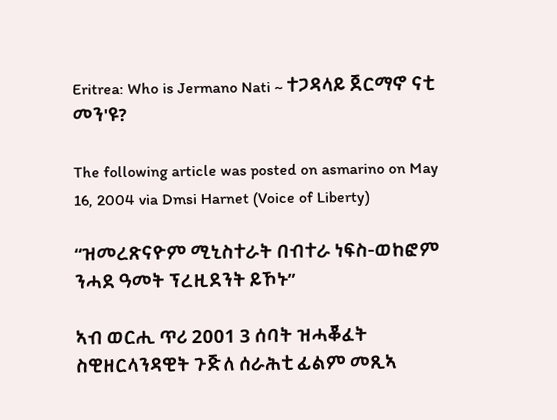Eritrea: Who is Jermano Nati ~ ተጋዳላይ ጀርማኖ ናቲ መን'ዩ?

The following article was posted on asmarino on May 16, 2004 via Dmsi Harnet (Voice of Liberty)

“ዝመረጽናዮም ሚኒስተራት በብተራ ነፍስ-ወከፎም ንሓደ ዓመት ፕረዚደንት ይኾኑ”

ኣብ ወርሒ ጥሪ 2001 3 ሰባት ዝሓቖፈት ስዊዘርላንዳዊት ጉጅለ ሰራሕቲ ፊልም መጺኣ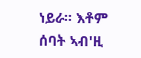ነይራ። እቶም ሰባት ኣብ'ዚ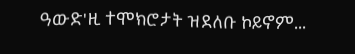ዓውድ'ዚ ተሞክሮታት ዝደለቡ ኮይኖም...